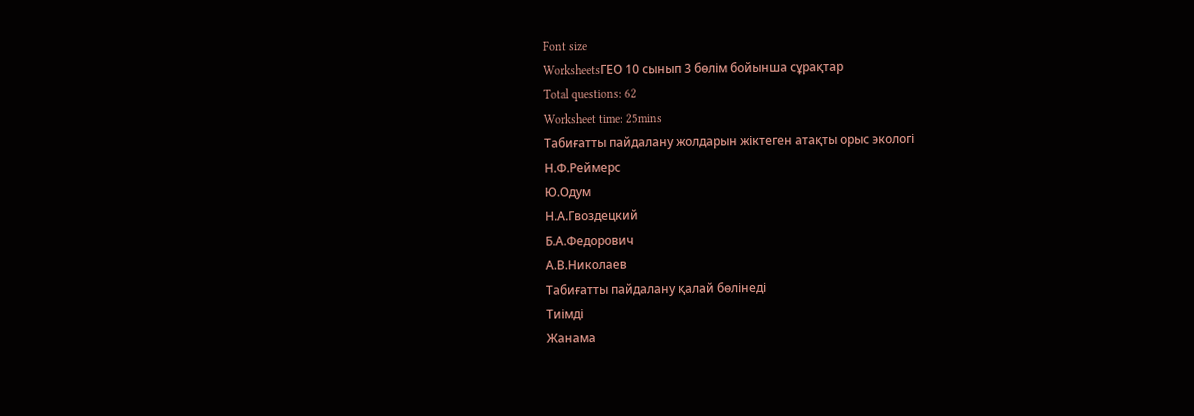Font size
WorksheetsГЕО 10 сынып 3 бөлім бойынша сұрақтар
Total questions: 62
Worksheet time: 25mins
Табиғатты пайдалану жолдарын жіктеген атақты орыс экологі
Н.Ф.Реймерс
Ю.Одум
Н.А.Гвоздецкий
Б.А.Федорович
А.В.Николаев
Табиғатты пайдалану қалай бөлінеді
Тиімді
Жанама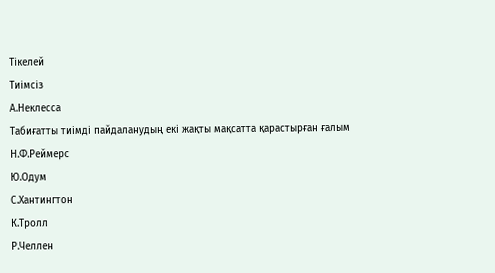Тікелей
Тиімсіз
А.Неклесса
Табиғатты тиімді пайдаланудың екі жақты мақсатта қарастырған ғалым
Н.Ф.Реймерс
Ю.Одум
С.Хантингтон
К.Тролл
Р.Челлен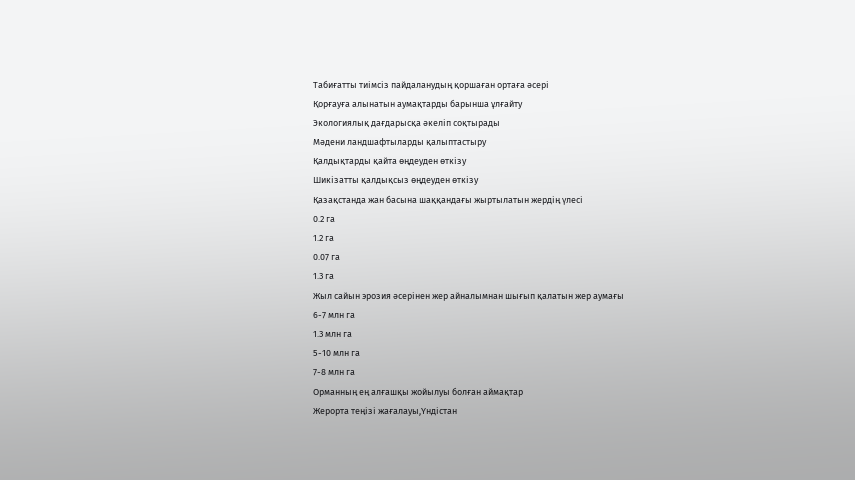Табиғатты тиімсіз пайдаланудың қоршаған ортаға әсері
Қорғауға алынатын аумақтарды барынша ұлғайту
Экологиялық дағдарысқа әкеліп соқтырады
Мәдени ландшафтыларды қалыптастыру
Қалдықтарды қайта өңдеуден өткізу
Шикізатты қалдықсыз өңдеуден өткізу
Қазақстанда жан басына шаққандағы жыртылатын жердің үлесі
0.2 га
1.2 га
0.07 га
1.3 га
Жыл сайын эрозия әсерінен жер айналымнан шығып қалатын жер аумағы
6-7 млн га
1.3 млн га
5-10 млн га
7-8 млн га
Орманның ең алғашқы жойылуы болған аймақтар
Жерорта теңізі жағалауы,Үндістан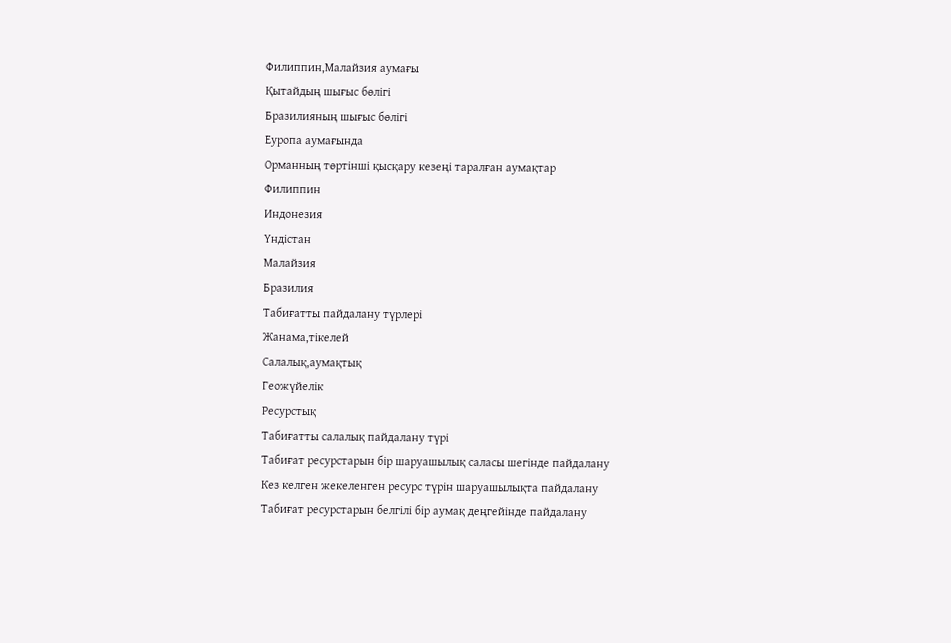Филиппин,Малайзия аумағы
Қытайдың шығыс бөлігі
Бразилияның шығыс бөлігі
Еуропа аумағында
Орманның төртінші қысқару кезеңі таралған аумақтар
Филиппин
Индонезия
Үндістан
Малайзия
Бразилия
Табиғатты пайдалану түрлері
Жанама,тікелей
Салалық,аумақтық
Геожүйелік
Ресурстық
Табиғатты салалық пайдалану түрі
Табиғат ресурстарын бір шаруашылық саласы шегінде пайдалану
Кез келген жекеленген ресурс түрін шаруашылықта пайдалану
Табиғат ресурстарын белгілі бір аумақ деңгейінде пайдалану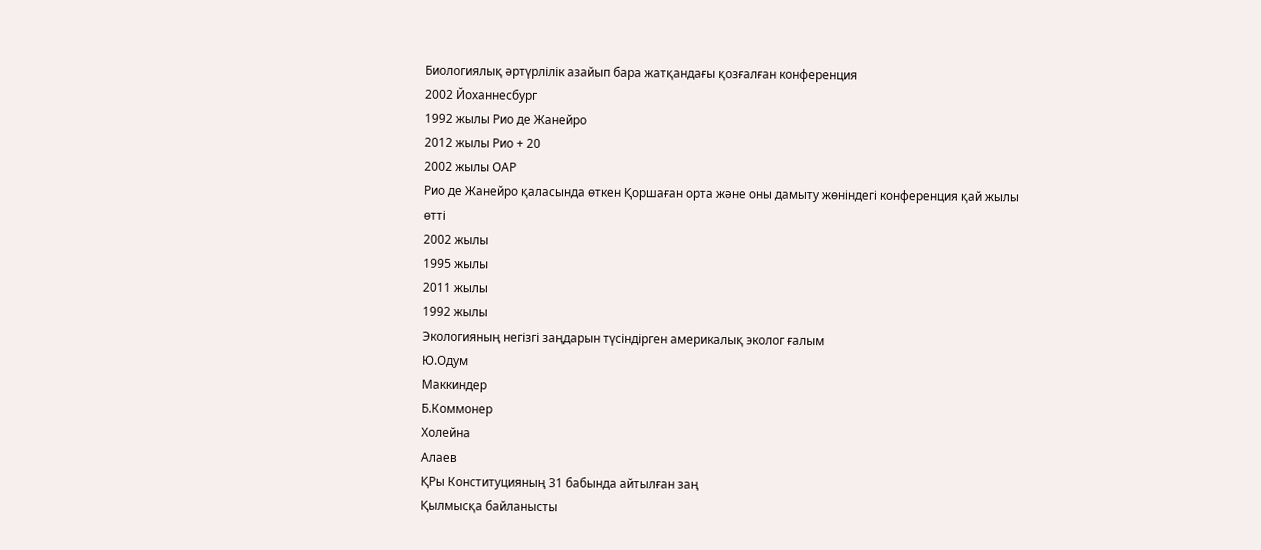Биологиялық әртүрлілік азайып бара жатқандағы қозғалған конференция
2002 Йоханнесбург
1992 жылы Рио де Жанейро
2012 жылы Рио + 20
2002 жылы ОАР
Рио де Жанейро қаласында өткен Қоршаған орта және оны дамыту жөніндегі конференция қай жылы өтті
2002 жылы
1995 жылы
2011 жылы
1992 жылы
Экологияның негізгі заңдарын түсіндірген америкалық эколог ғалым
Ю.Одум
Маккиндер
Б.Коммонер
Холейна
Алаев
ҚРы Конституцияның 31 бабында айтылған заң
Қылмысқа байланысты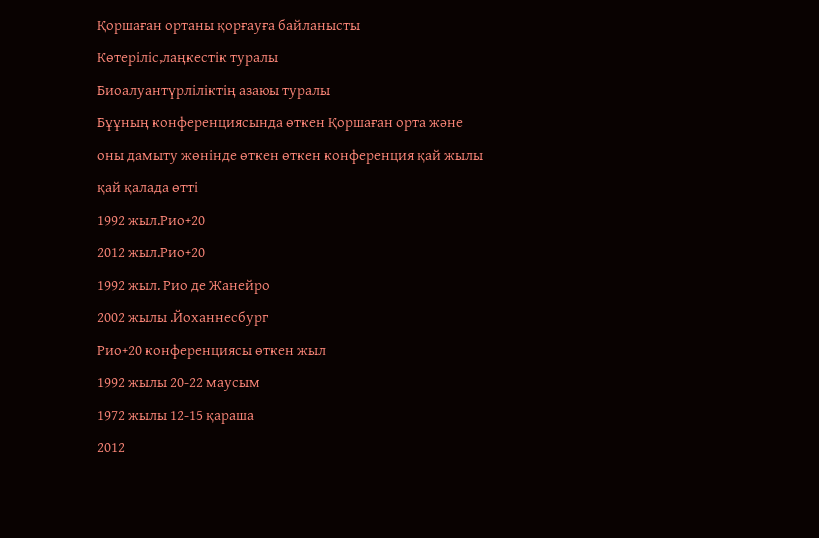Қоршаған ортаны қорғауға байланысты
Көтеріліс,лаңкестік туралы
Биоалуантүрліліктің азаюы туралы
Бұұның конференциясында өткен Қоршаған орта және оны дамыту жөнінде өткен өткен конференция қай жылы қай қалада өтті
1992 жыл.Рио+20
2012 жыл.Рио+20
1992 жыл. Рио де Жанейро
2002 жылы .Йоханнесбург
Рио+20 конференциясы өткен жыл
1992 жылы 20-22 маусым
1972 жылы 12-15 қараша
2012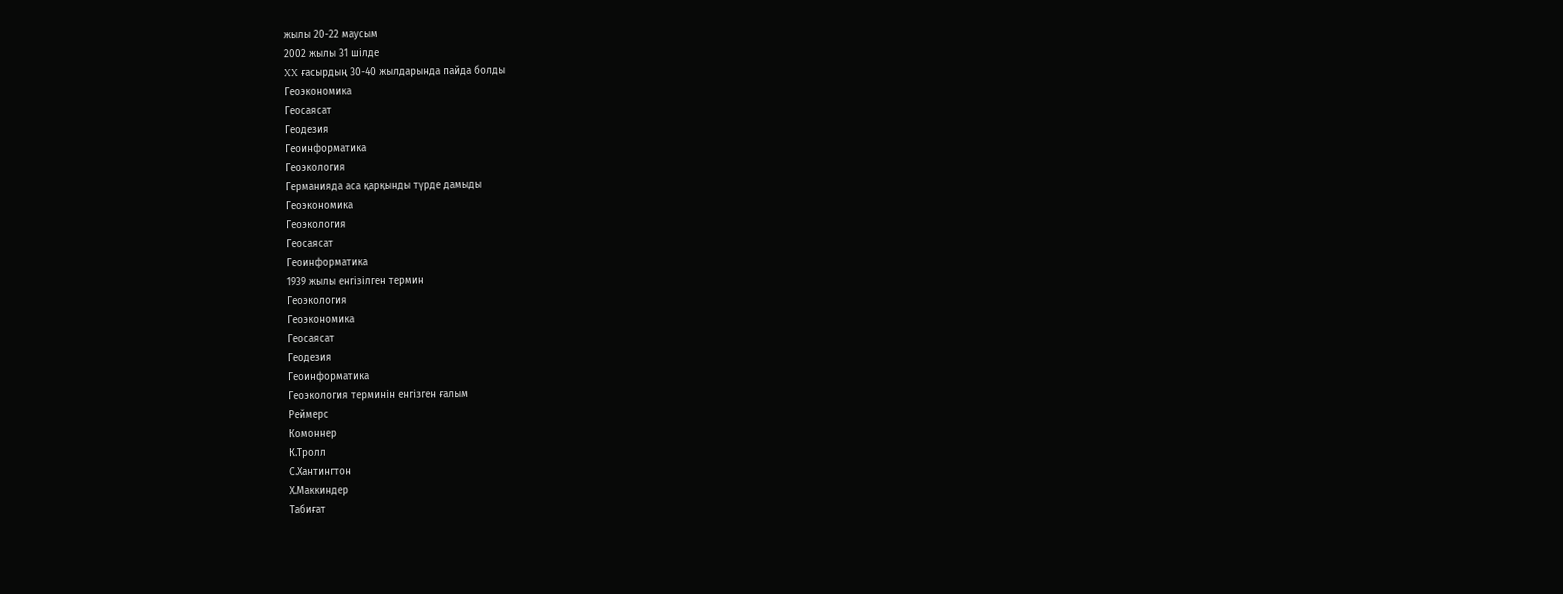жылы 20-22 маусым
2002 жылы 31 шілде
XX ғасырдың 30-40 жылдарында пайда болды
Геоэкономика
Геосаясат
Геодезия
Геоинформатика
Геоэкология
Германияда аса қарқынды түрде дамыды
Геоэкономика
Геоэкология
Геосаясат
Геоинформатика
1939 жылы енгізілген термин
Геоэкология
Геоэкономика
Геосаясат
Геодезия
Геоинформатика
Геоэкология терминін енгізген ғалым
Реймерс
Комоннер
К.Тролл
С.Хантингтон
Х.Маккиндер
Табиғат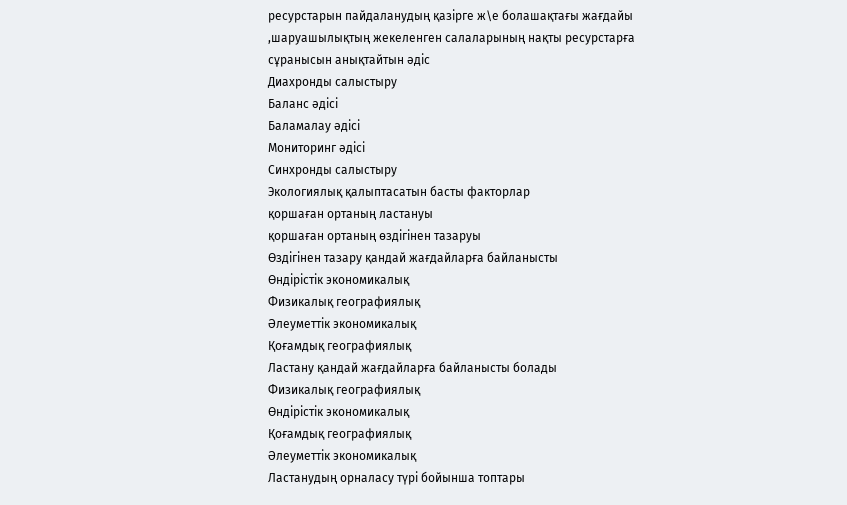ресурстарын пайдаланудың қазірге ж\е болашақтағы жағдайы ,шаруашылықтың жекеленген салаларының нақты ресурстарға сұранысын анықтайтын әдіс
Диахронды салыстыру
Баланс әдісі
Баламалау әдісі
Мониторинг әдісі
Синхронды салыстыру
Экологиялық қалыптасатын басты факторлар
қоршаған ортаның ластануы
қоршаған ортаның өздігінен тазаруы
Өздігінен тазару қандай жағдайларға байланысты
Өндірістік экономикалық
Физикалық географиялық
Әлеуметтік экономикалық
Қоғамдық географиялық
Ластану қандай жағдайларға байланысты болады
Физикалық географиялық
Өндірістік экономикалық
Қоғамдық географиялық
Әлеуметтік экономикалық
Ластанудың орналасу түрі бойынша топтары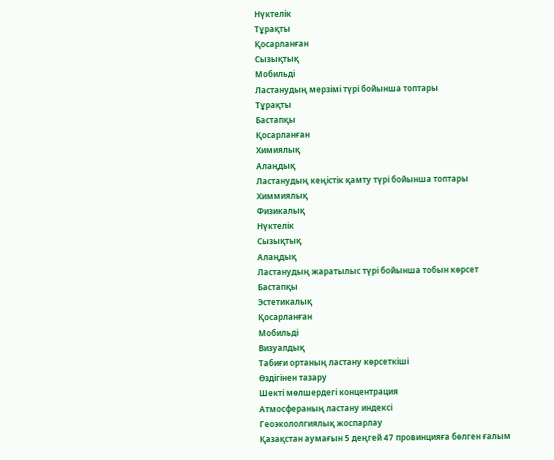Нүктелік
Тұрақты
Қосарланған
Сызықтық
Мобильді
Ластанудың мерзімі түрі бойынша топтары
Тұрақты
Бастапқы
Қосарланған
Химиялық
Алаңдық
Ластанудың кеңістік қамту түрі бойынша топтары
Химмиялық
Физикалық
Нүктелік
Сызықтық
Алаңдық
Ластанудың жаратылыс түрі бойынша тобын көрсет
Бастапқы
Эстетикалық
Қосарланған
Мобильді
Визуалдық
Табиғи ортаның ластану көрсеткіші
Өздігінен тазару
Шекті мөлшердегі концентрация
Атмосфераның ластану индексі
Геоэкололгиялық жоспарлау
Қазақстан аумағын 5 деңгей 47 провинцияға бөлген ғалым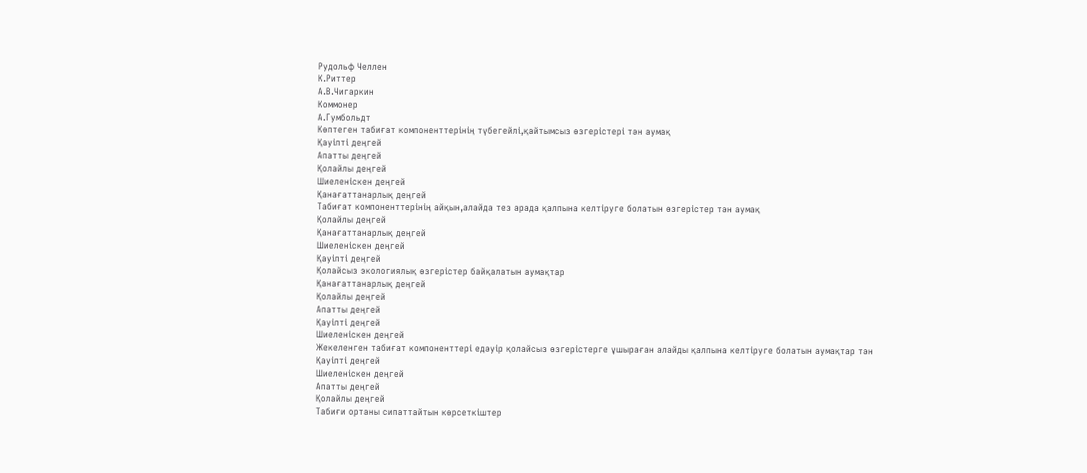Рудольф Челлен
К.Риттер
А.В.Чигаркин
Коммонер
А.Гумбольдт
Көптеген табиғат компоненттерінің түбегейлі,қайтымсыз өзгерістері тән аумақ
Қауіпті деңгей
Апатты деңгей
Қолайлы деңгей
Шиеленіскен деңгей
Қанағаттанарлық деңгей
Табиғат компоненттерінің айқын,алайда тез арада қалпына келтіруге болатын өзгерістер тән аумақ
Қолайлы деңгей
Қанағаттанарлық деңгей
Шиеленіскен деңгей
Қауіпті деңгей
Қолайсыз экологиялық өзгерістер байқалатын аумақтар
Қанағаттанарлық деңгей
Қолайлы деңгей
Апатты деңгей
Қауіпті деңгей
Шиеленіскен деңгей
Жекеленген табиғат компоненттері едәуір қолайсыз өзгерістерге ұшыраған алайды қалпына келтіруге болатын аумақтар тән
Қауіпті деңгей
Шиеленіскен деңгей
Апатты деңгей
Қолайлы деңгей
Табиғи ортаны сипаттайтын көрсеткіштер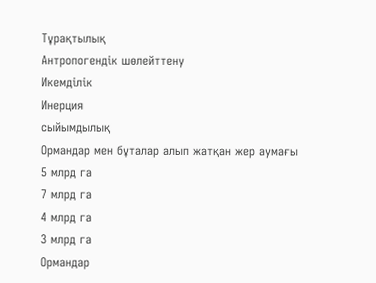Тұрақтылық
Антропогендік шөлейттену
Икемділік
Инерция
сыйымдылық
Ормандар мен бұталар алып жатқан жер аумағы
5 млрд га
7 млрд га
4 млрд га
3 млрд га
Ормандар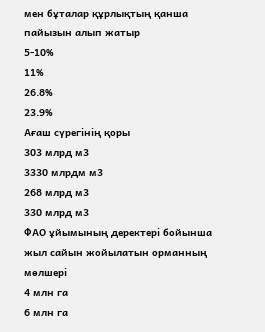мен бұталар құрлықтың қанша пайызын алып жатыр
5-10%
11%
26.8%
23.9%
Ағаш сүрегінің қоры
303 млрд м3
3330 млрдм м3
268 млрд м3
330 млрд м3
ФАО ұйымының деректері бойынша жыл сайын жойылатын орманның мөлшері
4 млн га
6 млн га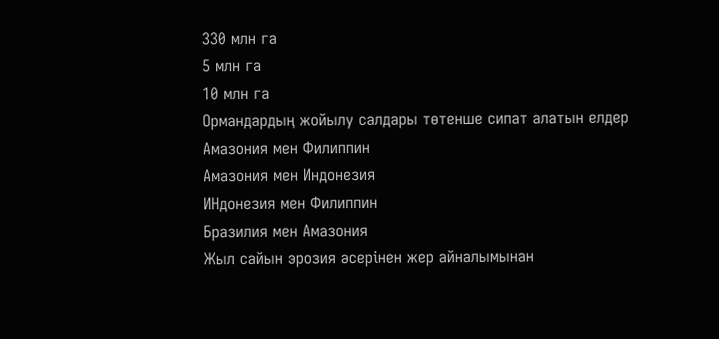330 млн га
5 млн га
10 млн га
Ормандардың жойылу салдары төтенше сипат алатын елдер
Амазония мен Филиппин
Амазония мен Индонезия
ИНдонезия мен Филиппин
Бразилия мен Амазония
Жыл сайын эрозия әсерінен жер айналымынан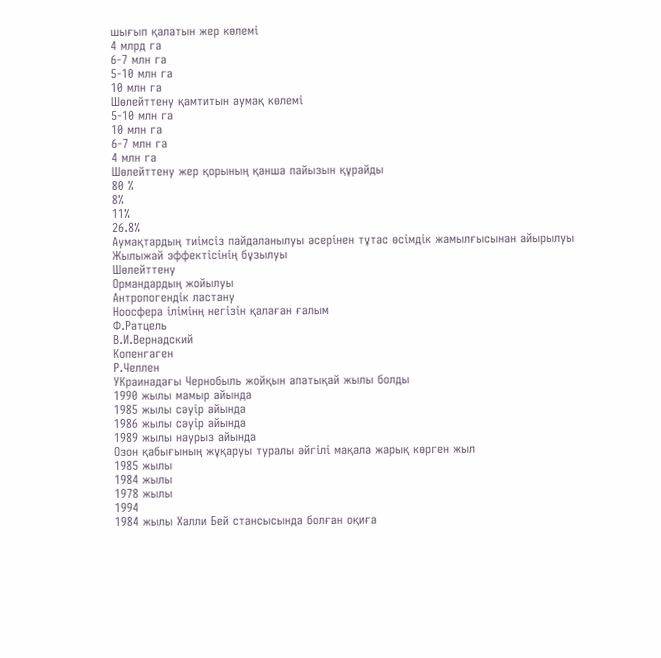шығып қалатын жер көлемі
4 млрд га
6-7 млн га
5-10 млн га
10 млн га
Шөлейттену қамтитын аумақ көлемі
5-10 млн га
10 млн га
6-7 млн га
4 млн га
Шөлейттену жер қорының қанша пайызын құрайды
80 %
8%
11%
26.8%
Аумақтардың тиімсіз пайдаланылуы әсерінен тұтас өсімдік жамылғысынан айырылуы
Жылыжай эффектісінің бұзылуы
Шөлейттену
Ормандардың жойылуы
Антропогендік ластану
Ноосфера ілімінң негізін қалаған ғалым
Ф.Ратцель
В.И.Вернадский
Копенгаген
Р.Челлен
УКраинадағы Чернобыль жойқын апатықай жылы болды
1990 жылы мамыр айында
1985 жылы сәуір айында
1986 жылы сәуір айында
1989 жылы наурыз айында
Озон қабығының жұқаруы туралы әйгілі мақала жарық көрген жыл
1985 жылы
1984 жылы
1978 жылы
1994
1984 жылы Халли Бей стансысында болған оқиға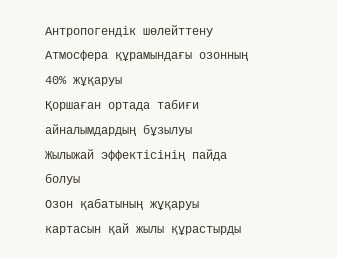Антропогендік шөлейттену
Атмосфера құрамындағы озонның 40% жұқаруы
Қоршаған ортада табиғи айналымдардың бұзылуы
Жылыжай эффектісінің пайда болуы
Озон қабатының жұқаруы картасын қай жылы құрастырды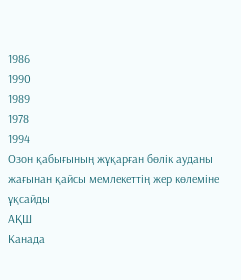1986
1990
1989
1978
1994
Озон қабығының жұқарған бөлік ауданы жағынан қайсы мемлекеттің жер көлеміне ұқсайды
АҚШ
Канада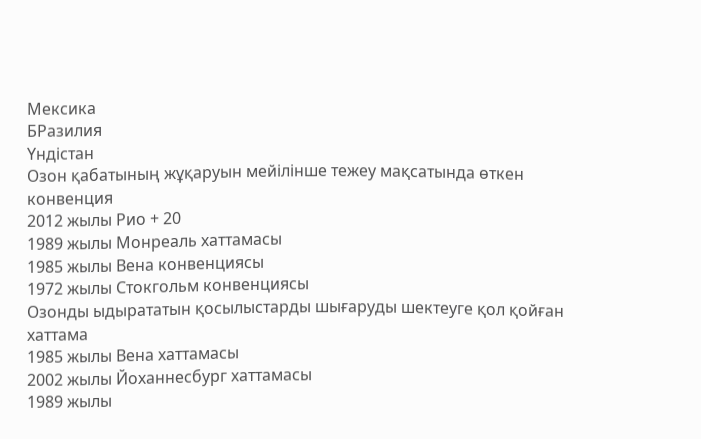Мексика
БРазилия
Үндістан
Озон қабатының жұқаруын мейілінше тежеу мақсатында өткен конвенция
2012 жылы Рио + 20
1989 жылы Монреаль хаттамасы
1985 жылы Вена конвенциясы
1972 жылы Стокгольм конвенциясы
Озонды ыдырататын қосылыстарды шығаруды шектеуге қол қойған хаттама
1985 жылы Вена хаттамасы
2002 жылы Йоханнесбург хаттамасы
1989 жылы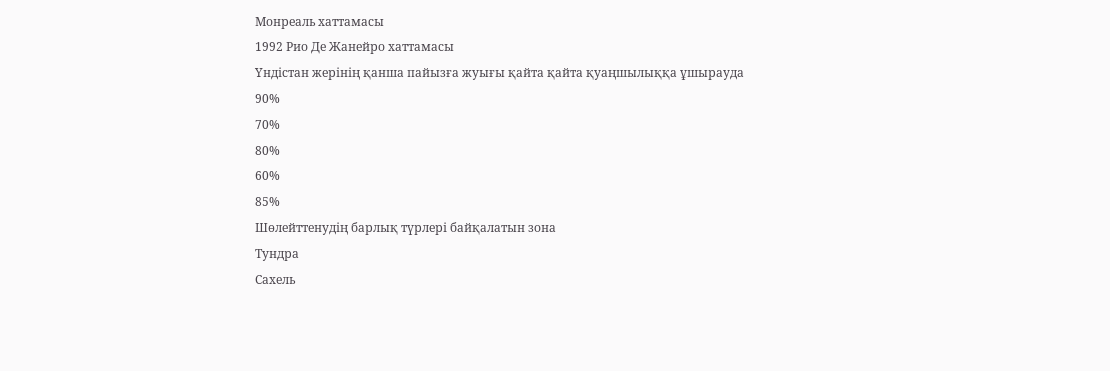Монреаль хаттамасы
1992 Рио Де Жанейро хаттамасы
Үндістан жерінің қанша пайызға жуығы қайта қайта қуаңшылыққа ұшырауда
90%
70%
80%
60%
85%
Шөлейттенудің барлық түрлері байқалатын зона
Тундра
Сахель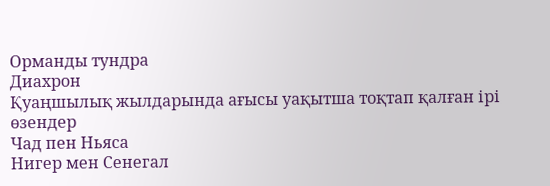Орманды тундра
Диахрон
Қуаңшылық жылдарында ағысы уақытша тоқтап қалған ірі өзендер
Чад пен Ньяса
Нигер мен Сенегал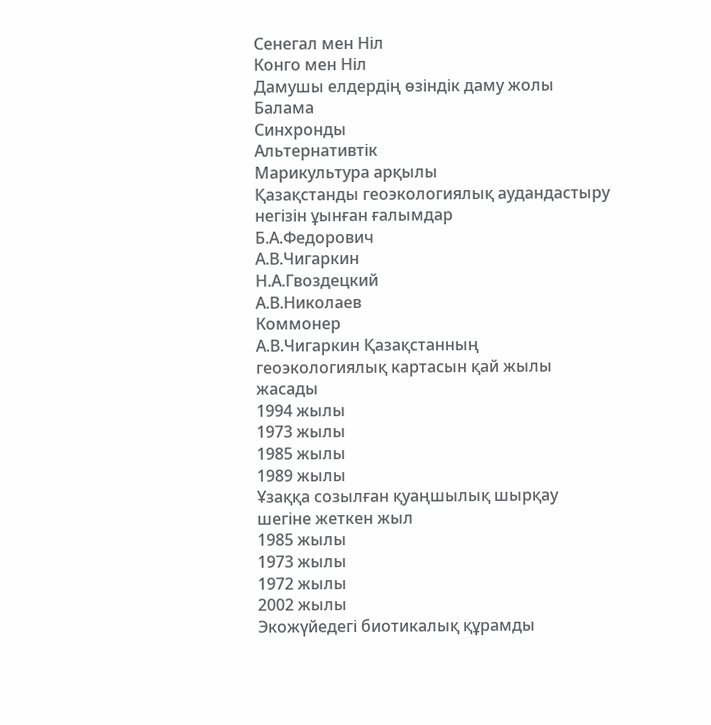Сенегал мен Ніл
Конго мен Ніл
Дамушы елдердің өзіндік даму жолы
Балама
Синхронды
Альтернативтік
Марикультура арқылы
Қазақстанды геоэкологиялық аудандастыру негізін ұынған ғалымдар
Б.А.Федорович
А.В.Чигаркин
Н.А.Гвоздецкий
А.В.Николаев
Коммонер
А.В.Чигаркин Қазақстанның геоэкологиялық картасын қай жылы жасады
1994 жылы
1973 жылы
1985 жылы
1989 жылы
Ұзаққа созылған қуаңшылық шырқау шегіне жеткен жыл
1985 жылы
1973 жылы
1972 жылы
2002 жылы
Экожүйедегі биотикалық құрамды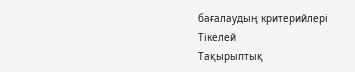бағалаудың критерийлері
Тікелей
Тақырыптық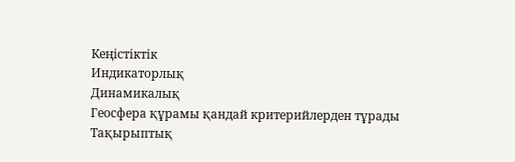Кеңістіктік
Индикаторлық
Динамикалық
Геосфера құрамы қандай критерийлерден тұрады
Тақырыптық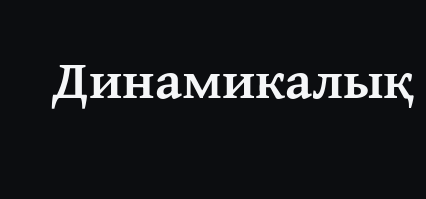Динамикалық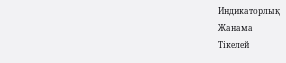Индикаторлық
Жанама
Тікелей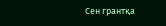Сен грантқа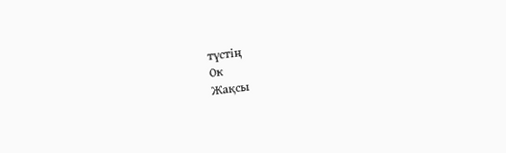түстің
Ок
Жақсы